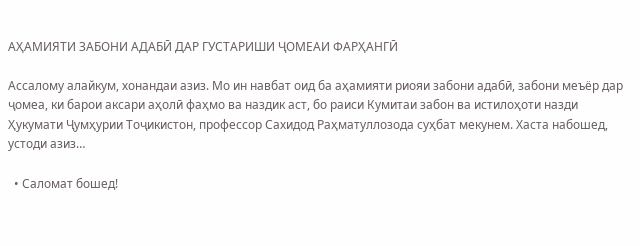АҲАМИЯТИ ЗАБОНИ АДАБӢ ДАР ГУСТАРИШИ ҶОМЕАИ ФАРҲАНГӢ

Ассалому алайкум, хонандаи азиз. Мо ин навбат оид ба аҳамияти риояи забони адабӣ, забони меъёр дар ҷомеа, ки барои аксари аҳолӣ фаҳмо ва наздик аст, бо раиси Кумитаи забон ва истилоҳоти назди Ҳукумати Ҷумҳурии Тоҷикистон, профессор Сахидод Раҳматуллозода суҳбат мекунем. Хаста набошед, устоди азиз…

  • Саломат бошед!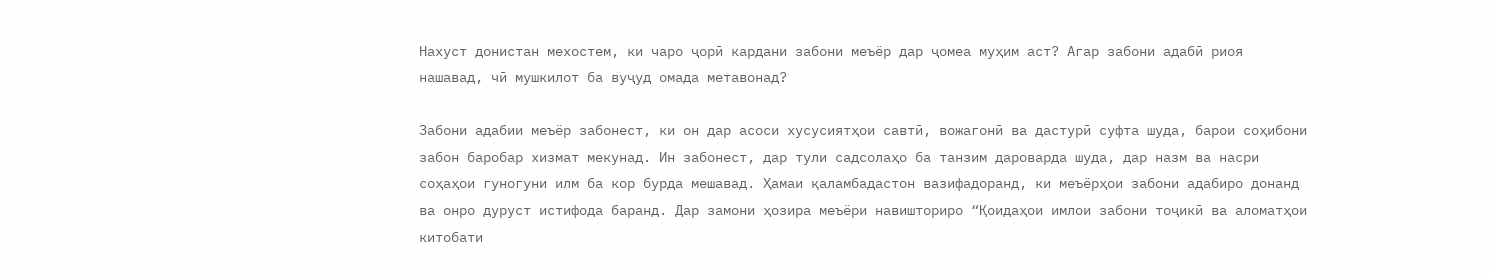Нахуст донистан мехостем, ки чаро ҷорӣ кардани забони меъёр дар ҷомеа муҳим аст? Агар забони адабӣ риоя нашавад, чӣ мушкилот ба вуҷуд омада метавонад?

Забони адабии меъёр забонест, ки он дар асоси хусусиятҳои савтӣ, вожагонӣ ва дастурӣ суфта шуда, барои соҳибони забон баробар хизмат мекунад. Ин забонест, дар тули садсолаҳо ба танзим дароварда шуда, дар назм ва насри соҳаҳои гуногуни илм ба кор бурда мешавад. Ҳамаи қаламбадастон вазифадоранд, ки меъёрҳои забони адабиро донанд ва онро дуруст истифода баранд. Дар замони ҳозира меъёри навишториро “Қоидаҳои имлои забони тоҷикӣ ва аломатҳои китобати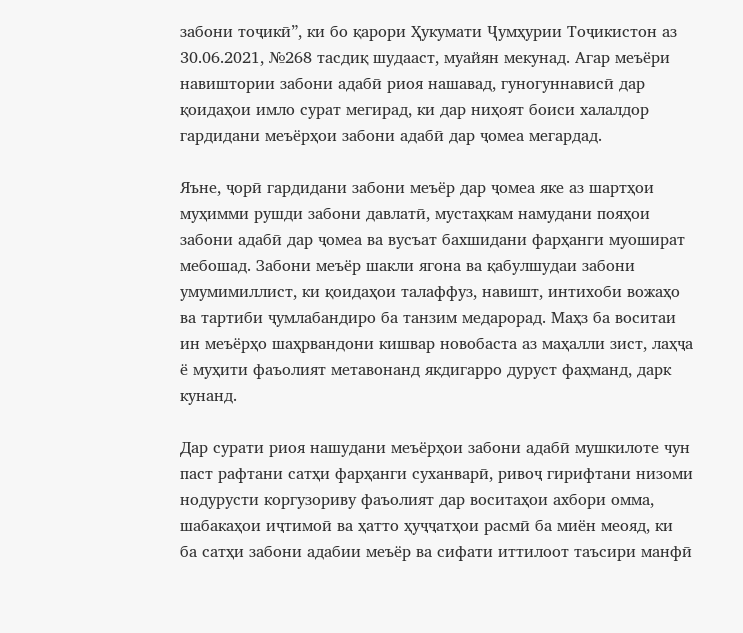забони тоҷикӣ”, ки бо қарори Ҳукумати Ҷумҳурии Тоҷикистон аз 30.06.2021, №268 тасдиқ шудааст, муайян мекунад. Агар меъёри навиштории забони адабӣ риоя нашавад, гуногуннависӣ дар қоидаҳои имло сурат мегирад, ки дар ниҳоят боиси халалдор гардидани меъёрҳои забони адабӣ дар ҷомеа мегардад.

Яъне, ҷорӣ гардидани забони меъёр дар ҷомеа яке аз шартҳои муҳимми рушди забони давлатӣ, мустаҳкам намудани пояҳои забони адабӣ дар ҷомеа ва вусъат бахшидани фарҳанги муошират мебошад. Забони меъёр шакли ягона ва қабулшудаи забони умумимиллист, ки қоидаҳои талаффуз, навишт, интихоби вожаҳо ва тартиби ҷумлабандиро ба танзим медарорад. Маҳз ба воситаи ин меъёрҳо шаҳрвандони кишвар новобаста аз маҳалли зист, лаҳҷа ё муҳити фаъолият метавонанд якдигарро дуруст фаҳманд, дарк кунанд.

Дар сурати риоя нашудани меъёрҳои забони адабӣ мушкилоте чун паст рафтани сатҳи фарҳанги суханварӣ, ривоҷ гирифтани низоми нодурусти коргузориву фаъолият дар воситаҳои ахбори омма, шабакаҳои иҷтимоӣ ва ҳатто ҳуҷҷатҳои расмӣ ба миён меояд, ки ба сатҳи забони адабии меъёр ва сифати иттилоот таъсири манфӣ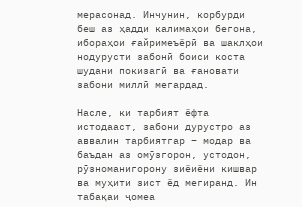мерасонад. Инчунин, корбурди беш аз ҳадди калимаҳои бегона, ибораҳои ғайримеъёрӣ ва шаклҳои нодурусти забонӣ боиси коста шудани покизагӣ ва ғановати забони миллӣ мегардад.

Насле, ки тарбият ёфта истодааст, забони дурустро аз аввалин тарбиятгар – модар ва баъдан аз омӯзгорон, устодон, рӯзноманигорону зиёиёни кишвар ва муҳити зист ёд мегиранд. Ин табақаи ҷомеа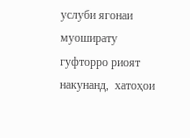услуби ягонаи муоширату гуфторро риоят накунанд,  хатоҳои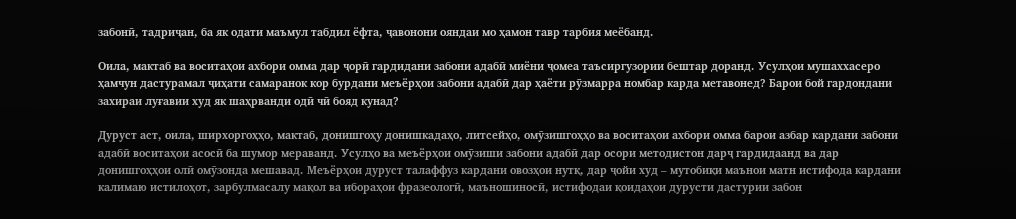забонӣ, тадриҷан, ба як одати маъмул табдил ёфта, ҷавонони ояндаи мо ҳамон тавр тарбия меёбанд.

Оила, мактаб ва воситаҳои ахбори омма дар ҷорӣ гардидани забони адабӣ миёни ҷомеа таъсиргузории бештар доранд. Усулҳои мушаххасеро ҳамчун дастурамал ҷиҳати самаранок кор бурдани меъёрҳои забони адабӣ дар ҳаёти рӯзмарра номбар карда метавонед? Барои бой гардондани захираи луғавии худ як шаҳрванди одӣ чӣ бояд кунад?

Дуруст аст, оила, ширхоргоҳҳо, мактаб, донишгоҳу донишкадаҳо, литсейҳо, омӯзишгоҳҳо ва воситаҳои ахбори омма барои азбар кардани забони адабӣ воситаҳои асосӣ ба шумор мераванд. Усулҳо ва меъёрҳои омӯзиши забони адабӣ дар осори методистон дарҷ гардидаанд ва дар донишгоҳҳои олӣ омӯзонда мешавад. Меъёрҳои дуруст талаффуз кардани овозҳои нутқ, дар ҷойи худ – мутобиқи маънои матн истифода кардани калимаю истилоҳот, зарбулмасалу мақол ва ибораҳои фразеологӣ, маъношиносӣ, истифодаи қоидаҳои дурусти дастурии забон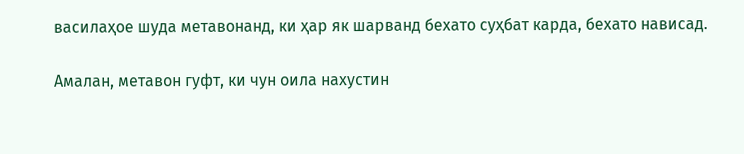василаҳое шуда метавонанд, ки ҳар як шарванд бехато суҳбат карда, бехато нависад.

Амалан, метавон гуфт, ки чун оила нахустин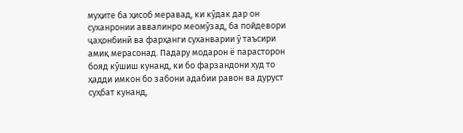муҳите ба ҳисоб меравад, ки кӯдак дар он суханронии аввалинро меомӯзад, ба пойдевори ҷаҳонбинӣ ва фарҳанги суханварии ӯ таъсири амиқ мерасонад. Падару модарон ё парасторон бояд кӯшиш кунанд, ки бо фарзандони худ то ҳадди имкон бо забони адабии равон ва дуруст суҳбат кунанд,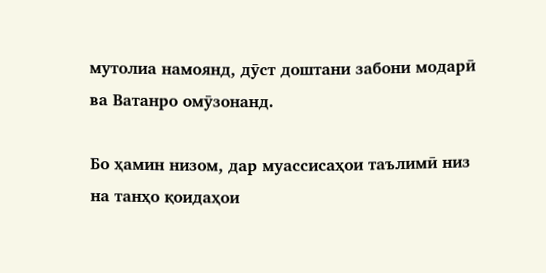мутолиа намоянд, дӯст доштани забони модарӣ ва Ватанро омӯзонанд.

Бо ҳамин низом, дар муассисаҳои таълимӣ низ на танҳо қоидаҳои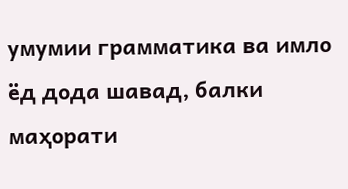умумии грамматика ва имло ёд дода шавад, балки маҳорати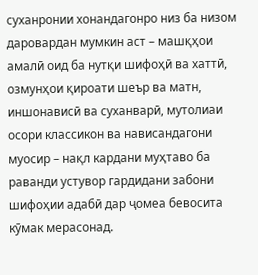суханронии хонандагонро низ ба низом даровардан мумкин аст – машқҳои амалӣ оид ба нутқи шифоҳӣ ва хаттӣ, озмунҳои қироати шеър ва матн, иншонависӣ ва суханварӣ, мутолиаи осори классикон ва нависандагони муосир – нақл кардани муҳтаво ба раванди устувор гардидани забони шифоҳии адабӣ дар ҷомеа бевосита кӯмак мерасонад.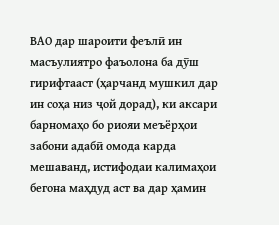ВАО дар шароити феълӣ ин масъулиятро фаъолона ба дӯш гирифтааст (ҳарчанд мушкил дар ин соҳа низ ҷой дорад), ки аксари барномаҳо бо риояи меъёрҳои забони адабӣ омода карда мешаванд, истифодаи калимаҳои бегона маҳдуд аст ва дар ҳамин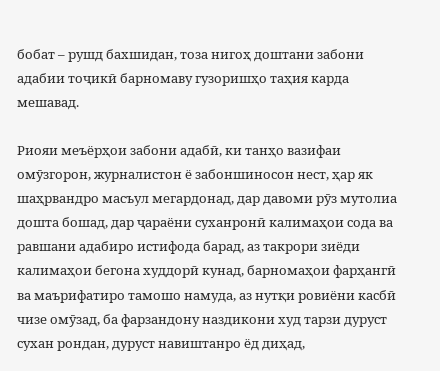бобат – рушд бахшидан, тоза нигоҳ доштани забони адабии тоҷикӣ барномаву гузоришҳо таҳия карда мешавад.

Риояи меъёрҳои забони адабӣ, ки танҳо вазифаи омӯзгорон, журналистон ё забоншиносон нест, ҳар як шаҳрвандро масъул мегардонад, дар давоми рӯз мутолиа дошта бошад, дар ҷараёни суханронӣ калимаҳои сода ва равшани адабиро истифода барад, аз такрори зиёди калимаҳои бегона худдорӣ кунад, барномаҳои фарҳангӣ ва маърифатиро тамошо намуда, аз нутқи ровиёни касбӣ чизе омӯзад, ба фарзандону наздикони худ тарзи дуруст сухан рондан, дуруст навиштанро ёд диҳад,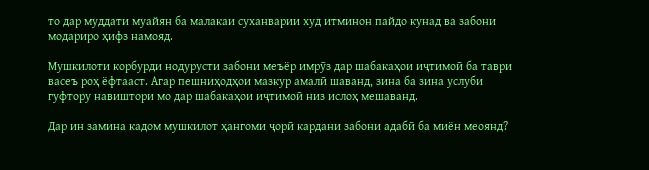то дар муддати муайян ба малакаи суханварии худ итминон пайдо кунад ва забони модариро ҳифз намояд.

Мушкилоти корбурди нодурусти забони меъёр имрӯз дар шабакаҳои иҷтимоӣ ба таври васеъ роҳ ёфтааст. Агар пешниҳодҳои мазкур амалӣ шаванд, зина ба зина услуби гуфтору навиштори мо дар шабакаҳои иҷтимоӣ низ ислоҳ мешаванд.

Дар ин замина кадом мушкилот ҳангоми ҷорӣ кардани забони адабӣ ба миён меоянд?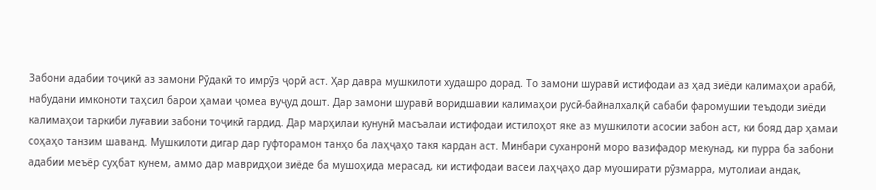Забони адабии тоҷикӣ аз замони Рӯдакӣ то имрӯз ҷорӣ аст. Ҳар давра мушкилоти худашро дорад. То замони шуравӣ истифодаи аз ҳад зиёди калимаҳои арабӣ, набудани имконоти таҳсил барои ҳамаи ҷомеа вуҷуд дошт. Дар замони шуравӣ воридшавии калимаҳои русӣ-байналхалқӣ сабаби фаромушии теъдоди зиёди калимаҳои таркиби луғавии забони тоҷикӣ гардид. Дар марҳилаи кунунӣ масъалаи истифодаи истилоҳот яке аз мушкилоти асосии забон аст, ки бояд дар ҳамаи соҳаҳо танзим шаванд. Мушкилоти дигар дар гуфторамон танҳо ба лаҳҷаҳо такя кардан аст. Минбари суханронӣ моро вазифадор мекунад, ки пурра ба забони адабии меъёр суҳбат кунем, аммо дар мавридҳои зиёде ба мушоҳида мерасад, ки истифодаи васеи лаҳҷаҳо дар муоширати рӯзмарра, мутолиаи андак,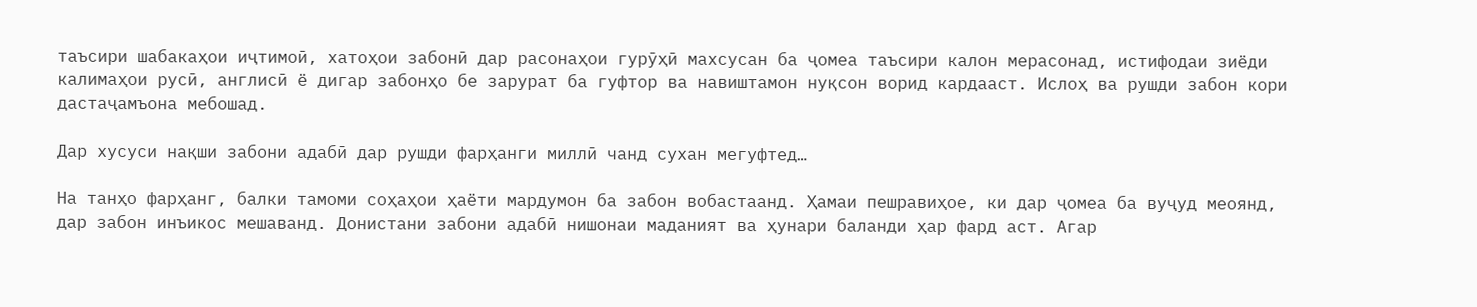таъсири шабакаҳои иҷтимоӣ, хатоҳои забонӣ дар расонаҳои гурӯҳӣ махсусан ба ҷомеа таъсири калон мерасонад, истифодаи зиёди калимаҳои русӣ, англисӣ ё дигар забонҳо бе зарурат ба гуфтор ва навиштамон нуқсон ворид кардааст. Ислоҳ ва рушди забон кори дастаҷамъона мебошад.

Дар хусуси нақши забони адабӣ дар рушди фарҳанги миллӣ чанд сухан мегуфтед…

На танҳо фарҳанг, балки тамоми соҳаҳои ҳаёти мардумон ба забон вобастаанд. Ҳамаи пешравиҳое, ки дар ҷомеа ба вуҷуд меоянд, дар забон инъикос мешаванд. Донистани забони адабӣ нишонаи маданият ва ҳунари баланди ҳар фард аст. Агар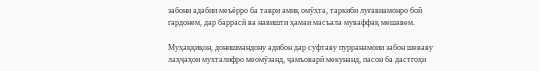забони адабии меъёрро ба таври амиқ омӯхта, таркиби луғавиамонро бой гардонем, дар баррасӣ ва навишти ҳамаи масъала муваффақ мешавем.

Муҳаққиқон, донишмандону адибон дар суфтаву пурранамоии забон шеваву лаҳҷаҳои мухталифро меомӯзанд, ҷамъоварӣ мекунанд, пасон ба дастгоҳи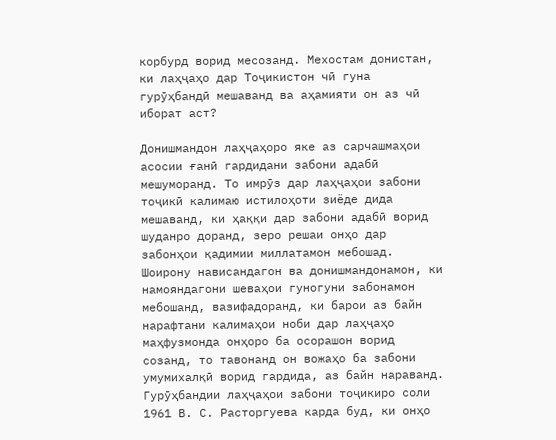корбурд ворид месозанд. Мехостам донистан, ки лаҳҷаҳо дар Тоҷикистон чӣ гуна гурӯҳбандӣ мешаванд ва аҳамияти он аз чӣ иборат аст?

Донишмандон лаҳҷаҳоро яке аз сарчашмаҳои асосии ғанӣ гардидани забони адабӣ мешуморанд. То имрӯз дар лаҳҷаҳои забони тоҷикӣ калимаю истилоҳоти зиёде дида мешаванд, ки ҳаққи дар забони адабӣ ворид шуданро доранд, зеро решаи онҳо дар забонҳои қадимии миллатамон мебошад. Шоирону нависандагон ва донишмандонамон, ки намояндагони шеваҳои гуногуни забонамон мебошанд, вазифадоранд, ки барои аз байн нарафтани калимаҳои ноби дар лаҳҷаҳо маҳфузмонда онҳоро ба осорашон ворид созанд, то тавонанд он вожаҳо ба забони умумихалқӣ ворид гардида, аз байн нараванд. Гурӯҳбандии лаҳҷаҳои забони тоҷикиро соли 1961 В. С. Расторгуева карда буд, ки онҳо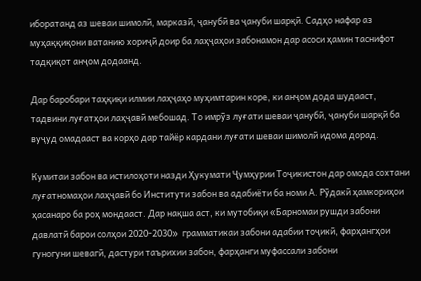иборатанд аз шеваи шимолӣ, марказӣ, ҷанубӣ ва ҷануби шарқӣ. Садҳо нафар аз муҳаққиқони ватанию хориҷӣ доир ба лаҳҷаҳои забонамон дар асоси ҳамин таснифот тадқиқот анҷом додаанд.

Дар баробари таҳқиқи илмии лаҳҷаҳо муҳимтарин коре, ки анҷом дода шудааст, тадвини луғатҳои лаҳҷавӣ мебошад. То имрӯз луғати шеваи ҷанубӣ, ҷануби шарқӣ ба вуҷуд омадааст ва корҳо дар тайёр кардани луғати шеваи шимолӣ идома дорад.

Кумитаи забон ва истилоҳоти назди Ҳукумати Ҷумҳурии Тоҷикистон дар омода сохтани луғатномаҳои лаҳҷавӣ бо Институти забон ва адабиёти ба номи А. Рӯдакӣ ҳамкориҳои ҳасанаро ба роҳ мондааст. Дар нақша аст, ки мутобиқи «Барномаи рушди забони давлатӣ барои солҳои 2020-2030»  грамматикаи забони адабии тоҷикӣ, фарҳангҳои гуногуни шевагӣ, дастури таърихии забон, фарҳанги муфассали забони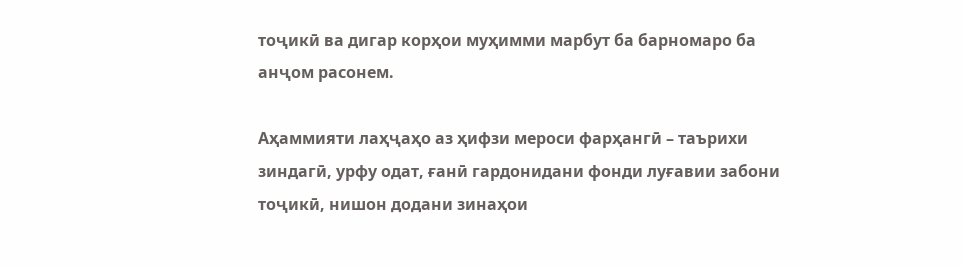тоҷикӣ ва дигар корҳои муҳимми марбут ба барномаро ба анҷом расонем.

Аҳаммияти лаҳҷаҳо аз ҳифзи мероси фарҳангӣ – таърихи зиндагӣ, урфу одат, ғанӣ гардонидани фонди луғавии забони тоҷикӣ, нишон додани зинаҳои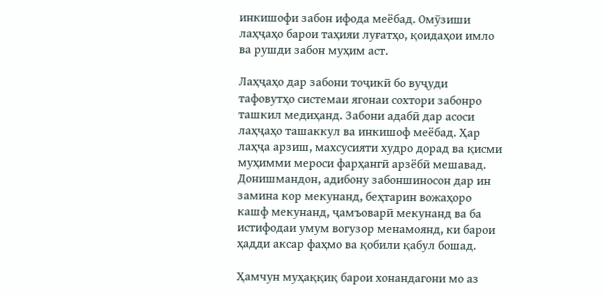инкишофи забон ифода меёбад. Омӯзиши лаҳҷаҳо барои таҳияи луғатҳо, қоидаҳои имло ва рушди забон муҳим аст.

Лаҳҷаҳо дар забони тоҷикӣ бо вуҷуди тафовутҳо системаи ягонаи сохтори забонро ташкил медиҳанд. Забони адабӣ дар асоси лаҳҷаҳо ташаккул ва инкишоф меёбад. Ҳар лаҳҷа арзиш, махсусияти худро дорад ва қисми муҳимми мероси фарҳангӣ арзёбӣ мешавад. Донишмандон, адибону забоншиносон дар ин замина кор мекунанд, беҳтарин вожаҳоро кашф мекунанд, ҷамъоварӣ мекунанд ва ба истифодаи умум вогузор менамоянд, ки барои ҳадди аксар фаҳмо ва қобили қабул бошад.

Ҳамчун муҳаққиқ барои хонандагони мо аз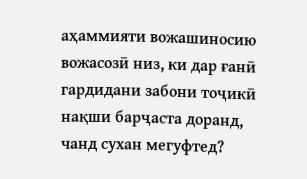аҳаммияти вожашиносию вожасозӣ низ, ки дар ғанӣ гардидани забони тоҷикӣ нақши барҷаста доранд, чанд сухан мегуфтед?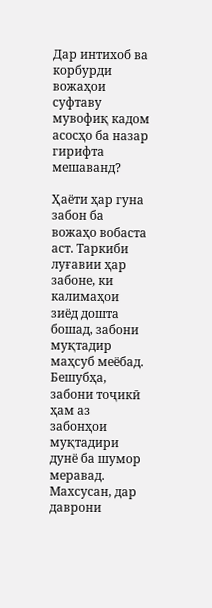Дар интихоб ва корбурди вожаҳои суфтаву мувофиқ кадом асосҳо ба назар гирифта мешаванд?

Ҳаёти ҳар гуна забон ба вожаҳо вобаста аст. Таркиби луғавии ҳар забоне, ки калимаҳои зиёд дошта бошад, забони муқтадир маҳсуб меёбад. Бешубҳа, забони тоҷикӣ ҳам аз забонҳои муқтадири дунё ба шумор меравад. Махсусан, дар даврони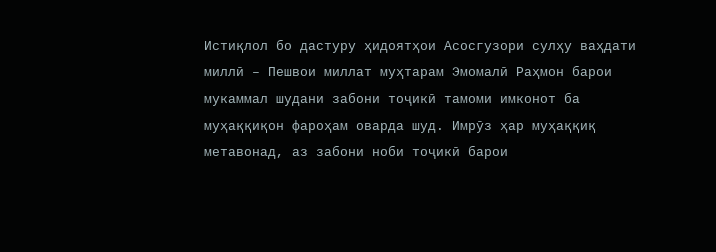Истиқлол бо дастуру ҳидоятҳои Асосгузори сулҳу ваҳдати миллӣ – Пешвои миллат муҳтарам Эмомалӣ Раҳмон барои мукаммал шудани забони тоҷикӣ тамоми имконот ба муҳаққиқон фароҳам оварда шуд. Имрӯз ҳар муҳаққиқ метавонад, аз забони ноби тоҷикӣ барои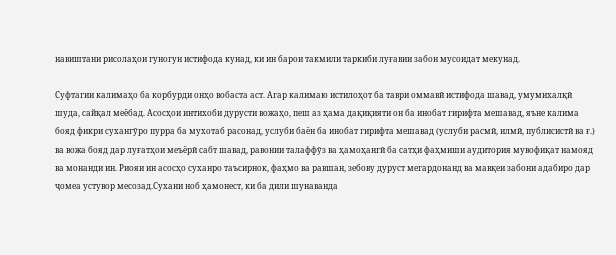навиштани рисолаҳои гуногун истифода кунад, ки ин барои такмили таркиби луғавии забон мусоидат мекунад.

Суфтагии калимаҳо ба корбурди онҳо вобаста аст. Агар калимаю истилоҳот ба таври оммавӣ истифода шавад, умумихалқӣ шуда, сайқал меёбад. Асосҳои интихоби дурусти вожаҳо, пеш аз ҳама дақиқияти он ба инобат гирифта мешавад, яъне калима бояд фикри сухангӯро пурра ба мухотаб расонад, услуби баён ба инобат гирифта мешавад (услуби расмӣ, илмӣ, публисистӣ ва ғ.) ва вожа бояд дар луғатҳои меъёрӣ сабт шавад, равонии талаффӯз ва ҳамоҳангӣ ба сатҳи фаҳмиши аудитория мувофиқат намояд ва монанди ин. Риояи ин асосҳо суханро таъсирнок, фаҳмо ва равшан, зебову дуруст мегардонанд ва мавқеи забони адабиро дар ҷомеа устувор месозад.Сухани ноб ҳамонест, ки ба дили шунаванда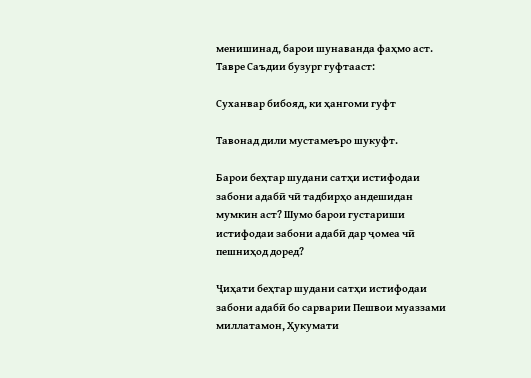менишинад, барои шунаванда фаҳмо аст. Тавре Саъдии бузург гуфтааст:

Суханвар бибояд, ки ҳангоми гуфт

Тавонад дили мустамеъро шукуфт.

Барои беҳтар шудани сатҳи истифодаи забони адабӣ чӣ тадбирҳо андешидан мумкин аст? Шумо барои густариши истифодаи забони адабӣ дар ҷомеа чӣ пешниҳод доред?

Ҷиҳати беҳтар шудани сатҳи истифодаи забони адабӣ бо сарварии Пешвои муаззами миллатамон, Ҳукумати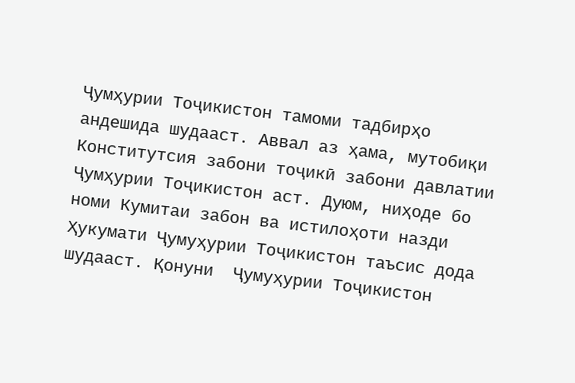Ҷумҳурии Тоҷикистон тамоми тадбирҳо андешида шудааст. Аввал аз ҳама, мутобиқи Конститутсия забони тоҷикӣ забони давлатии Ҷумҳурии Тоҷикистон аст. Дуюм, ниҳоде бо номи Кумитаи забон ва истилоҳоти назди Ҳукумати Ҷумуҳурии Тоҷикистон таъсис дода шудааст. Қонуни  Ҷумуҳурии Тоҷикистон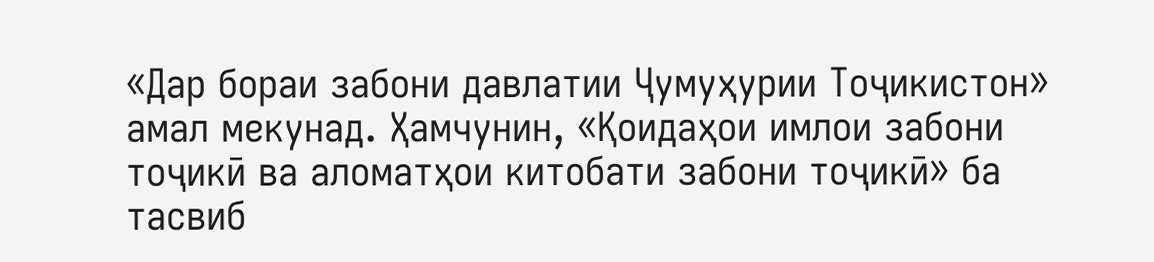«Дар бораи забони давлатии Ҷумуҳурии Тоҷикистон» амал мекунад. Ҳамчунин, «Қоидаҳои имлои забони тоҷикӣ ва аломатҳои китобати забони тоҷикӣ» ба тасвиб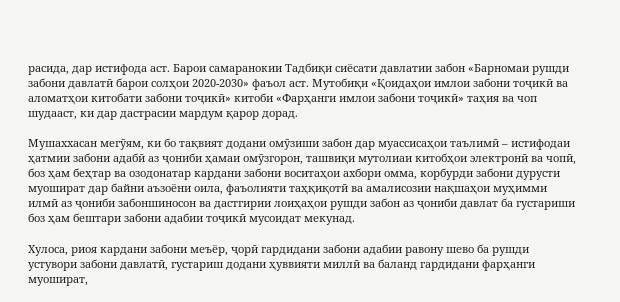расида, дар истифода аст. Барои самаранокии Тадбиқи сиёсати давлатии забон «Барномаи рушди забони давлатӣ барои солҳои 2020-2030» фаъол аст. Мутобиқи «Қоидаҳои имлои забони тоҷикӣ ва аломатҳои китобати забони тоҷикӣ» китоби «Фарҳанги имлои забони тоҷикӣ» таҳия ва чоп шудааст, ки дар дастрасии мардум қарор дорад.

Мушаххасан мегӯям, ки бо тақвият додани омӯзиши забон дар муассисаҳои таълимӣ – истифодаи ҳатмии забони адабӣ аз ҷониби ҳамаи омӯзгорон, ташвиқи мутолиаи китобҳои электронӣ ва чопӣ, боз ҳам беҳтар ва озодонатар кардани забони воситаҳои ахбори омма, корбурди забони дурусти муошират дар байни аъзоёни оила, фаъолияти таҳқиқотӣ ва амалисозии нақшаҳои муҳимми илмӣ аз ҷониби забоншиносон ва дастгирии лоиҳаҳои рушди забон аз ҷониби давлат ба густариши боз ҳам бештари забони адабии тоҷикӣ мусоидат мекунад.

Хулоса, риоя кардани забони меъёр, ҷорӣ гардидани забони адабии равону шево ба рушди устувори забони давлатӣ, густариш додани ҳуввияти миллӣ ва баланд гардидани фарҳанги муошират,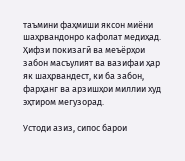таъмини фаҳмиши яксон миёни шаҳрвандонро кафолат медиҳад. Ҳифзи покизагӣ ва меъёрҳои забон масъулият ва вазифаи ҳар як шаҳрвандест, ки ба забон, фарҳанг ва арзишҳои миллии худ эҳтиром мегузорад.

Устоди азиз, сипос барои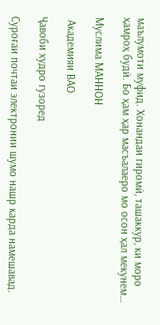маълумоти муфид. Хонандаи гиромӣ, ташаккур, ки моро ҳамроҳ будӣ. Бо ҳам ҳар масъалаеро мо осон ҳал мекунем…

Муслима МАННОН

 Академияи ВАО

Ҷавоби худро гузоред

Суроғаи почтаи электронии шумо нашр карда намешавад.